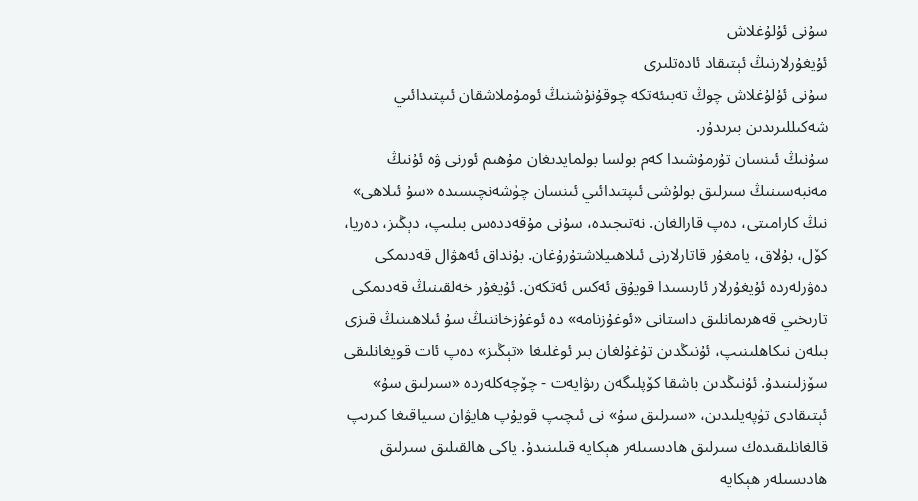سۇنى ئۇلۇغلاش
ئۇيغۇرلارنىڭ ئېتىقاد ئادەتلىرى
سۇنى ئۇلۇغلاش چوڭ تەبىئەتكە چوقۇنۇشنىڭ ئومۇملاشقان ئىپتىدائىي شەكىللىرىدىن بىرىدۇر.
سۇنىڭ ئىنسان تۇرمۇشىدا كەم بولسا بولمايدىغان مۇھىم ئورنى ۋە ئۇنىڭ مەنبەسىنىڭ سىرلىق بولۇشى ئىپتىدائىي ئىنسان چۈشەنچىسىدە «سۇ ئىلاھى» نىڭ كارامىتى، دەپ قارالغان. نەتىجىدە، سۇنى مۇقەددەس بىلىپ، دېڭىز، دەريا، كۆل، بۇلاق، يامغۇر قاتارلارنى ئىلاھىيلاشتۇرۇغان. بۇنداق ئەھۋال قەدىمكى دەۋرلەردە ئۇيغۇرلار ئارىسىدا قويۇق ئەكس ئەتكەن. ئۇيغۇر خەلقىنىڭ قەدىمكى تارىخىي قەھرىمانلىق داستانى «ئوغۇزنامە» دە ئوغۇزخاننىڭ سۇ ئىلاھىنىڭ قىزى بىلەن نىكاھلىنىپ، ئۇنىڭدىن تۇغۇلغان بىر ئوغلىغا «تېڭىز» دەپ ئات قويغانلىقى سۆزلىنىدۇ. ئۇنىڭدىن باشقا كۆپلىگەن رىۋايەت - چۆچەكلەردە «سىرلىق سۇ» ئېتىقادى تۈپەيلىدىن، «سىرلىق سۇ» نى ئىچىپ قويۇپ ھايۋان سىياقىغا كىرىپ قالغانلىقىدەك سىرلىق ھادىسىلەر ھېكايە قىلىنىدۇ. ياكى ھالقىلىق سىرلىق ھادىسىلەر ھېكايە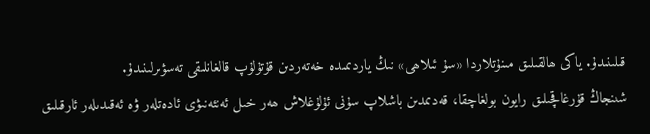قىلىنىدۇ. ياكى ھالقىلىق مىنۇتلاردا «سۇ ئىلاھى» نىڭ ياردىمىدە خەتەردىن قۇتۇلۇپ قالغانلىقى تەسۋىرلىنىدۇ.
شىنجاڭ قۇرغاقچىلىق رايون بولغاچقا، قەدىمدىن باشلاپ سۇنى ئۇلۇغلاش ھەر خىل ئەنئەنىۋى ئادەتلەر ۋە ئەقىدىلەر ئارقىلىق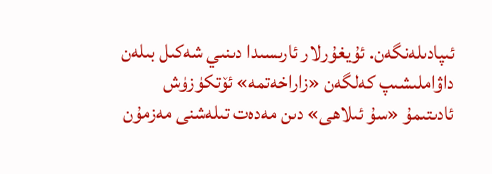ئىپادىلەنگەن. ئۇيغۇرلار ئارىسىدا دىنىي شەكىل بىلەن داۋاملىشىپ كەلگەن «زاراخەتمە» ئۆتكۈزۈش ئادىتىمۇ «سۇ ئىلاھى» دىن مەدەت تىلەشنى مەزمۇن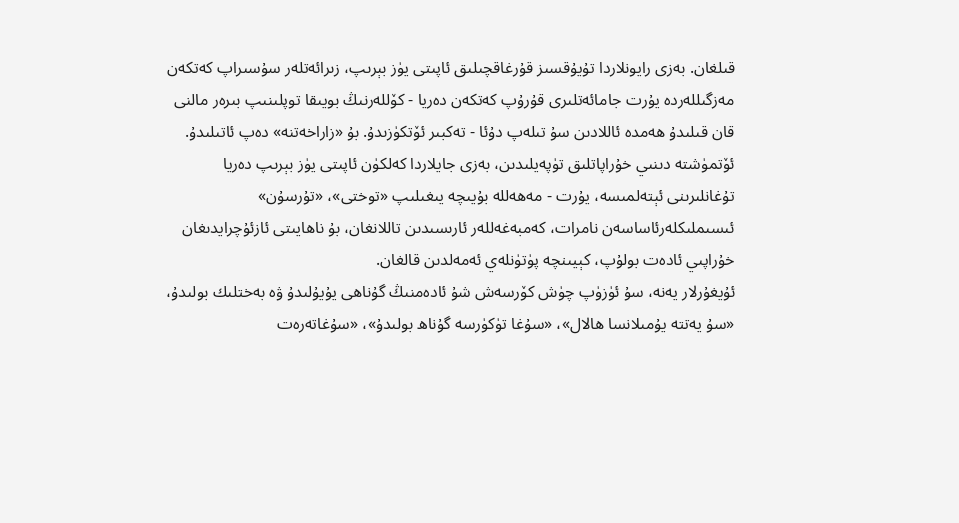قىلغان. بەزى رايونلاردا تۇيۇقسىز قۇرغاقچىلىق ئاپىتى يۈز بېرىپ، زىرائەتلەر سۇسىراپ كەتكەن مەزگىللەردە يۇرت جامائەتلىرى قۇرۇپ كەتكەن دەريا - كۆللەرنىڭ بويىقا توپلىنىپ بىرەر مالنى قان قىلىدۇ ھەمدە ئاللادىن سۇ تىلەپ دۇئا - تەكبىر ئۆتكۈزىدۇ. بۇ «زاراخەتنە» دەپ ئاتىلىدۇ. ئۆتمۈشتە دىنىي خۇراپاتلىق تۈپەيلىدىن، بەزى جايلاردا كەلكۈن ئاپىتى يۈز بېرىپ دەريا تۇغانلىرىنى ئېتەلمىسە، يۇرت - مەھەللە بۇيىچە يىغىلىپ «توختى»، «تۇرسۇن» ئىسىملىكلەرئاساسەن نامرات، كەمبەغەللەر ئارىسىدىن تاللانغان، بۇ ناھايىتى ئازئۇچرايدىغان خۇراپىي ئادەت بولۇپ، كېيىنچە پۈتۈنلەي ئەمەلدىن قالغان.
ئۇيغۇرلار يەنە، سۇ ئۈزۈپ چۈش كۆرسەش شۇ ئادەمنىڭ گۇناھى يۇيۇلىدۇ ۋە بەختلىك بولىدۇ، «سۇ يەتتە يۇمىلانسا ھالال»، «سۇغا تۈكۈرسە گۇناھ بولىدۇ»، «سۇغاتەرەت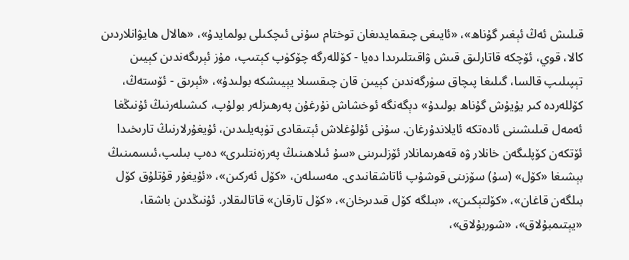قىلىش ئەڭ ئېغىر گۇناھ»، «ئايىغى چىقمايدىغان توختام سۇنى ئىچكىلى بولمايدۇ»، «ھالال ھايۋانلاردىن كالا، قوي، ئۆچكە قاتارلىق قىش ۋاقىتلىرىدا دەيا - كۆللەرگە چۆكۈپ كېتىپ، مۇز ئېرىگەندىن كېيىن تېپىلىپ قالسا، گىلىغا پىچاق سۈرگەندىن كېيىن قان چىقسىلا يېيىشكە بولىدۇ»، «ئېرىق - ئۆستەڭ، كۆللەردە كىر يۇيۇش گۇناھ بولىدۇ» دېگەنگە ئوخشاش نۇرغۇن پەرھىزلەر بولۇپ، كىشىلەرنىڭ ئۇنىڭغا ئەمەل قىلىشىنى ئادەتكە ئايلاندۇرغان. سۇنى ئۇلۇغلاش ئېتىقادى تۈپەيلىدىن، ئۇيغۇرلارنىڭ تارىخىدا ئۆتكەن كۆپلىگەن خانلار ۋە قەھرىمانلار ئۆزلىرىنى «سۇ ئىلاھىنىڭ پەرزەنتلىرى» دەپ بىلىپ،ئىسمىنىڭ بېشىغا «كۆل» (سۇ) سۆزىنى قوشۇپ ئاتاشقانىدى. مەسىلەن، «كۆل ئەركىن»، «ئۇيغۇر قۇتلۇق كۆل بىلگەن قاغان»، «كۆلتېكىن»، «بىلگە كۆل قىدىرخان»، «كۆل تارقان» قاتالىقلار. ئۇنىڭدىن باشقا، «يېتىمبۇلاق»، «شوربۇلاق»،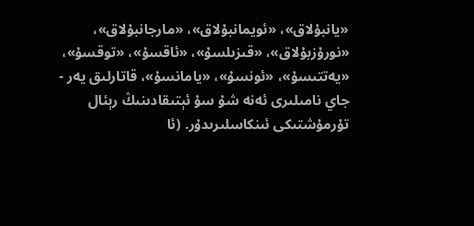«يانبۇلاق»، «ئويمانبۇلاق»، «مارجانبۇلاق»، «نورۇزبۇلاق»، «قىزىلسۇ»، «ئاقسۇ»، «توقسۇ»، «يەتتىسۇ»، «ئونسۇ»، «يامانسۇ»، قاتارلىق يەر - جاي نامىلىرى ئەنە شۇ سۇ ئېتىقادىنىڭ رېئال تۇرمۇشتىكى ئىنكاسلىرىدۇر. (ئا